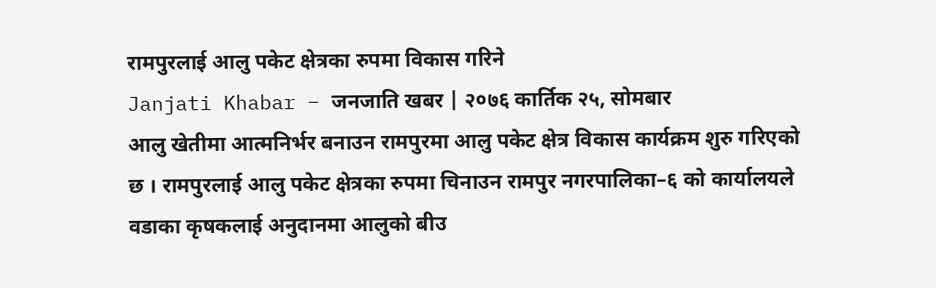रामपुरलाई आलु पकेट क्षेत्रका रुपमा विकास गरिने
Janjati Khabar – जनजाति खबर | २०७६ कार्तिक २५, सोमबार
आलु खेतीमा आत्मनिर्भर बनाउन रामपुरमा आलु पकेट क्षेत्र विकास कार्यक्रम शुरु गरिएको छ । रामपुरलाई आलु पकेट क्षेत्रका रुपमा चिनाउन रामपुर नगरपालिका–६ को कार्यालयले वडाका कृषकलाई अनुदानमा आलुको बीउ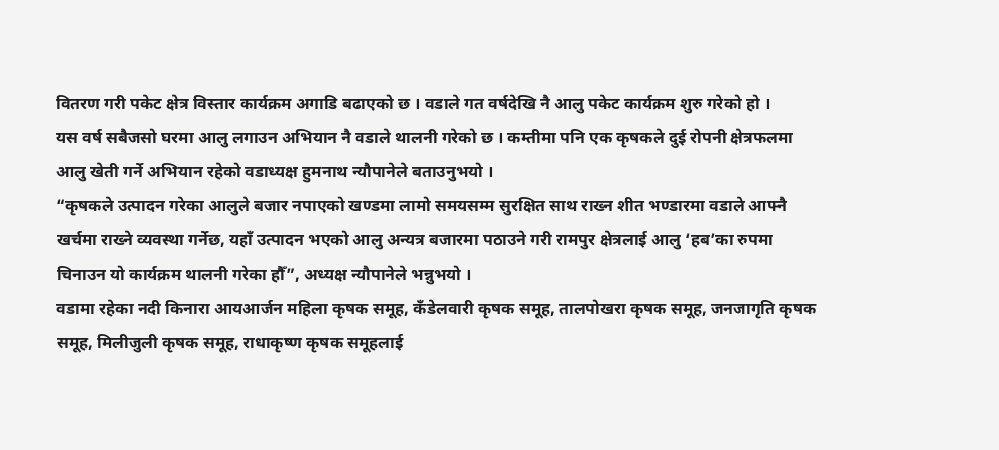वितरण गरी पकेट क्षेत्र विस्तार कार्यक्रम अगाडि बढाएको छ । वडाले गत वर्षदेखि नै आलु पकेट कार्यक्रम शुरु गरेको हो ।
यस वर्ष सबैजसो घरमा आलु लगाउन अभियान नै वडाले थालनी गरेको छ । कम्तीमा पनि एक कृषकले दुई रोपनी क्षेत्रफलमा आलु खेती गर्ने अभियान रहेको वडाध्यक्ष हुमनाथ न्यौपानेले बताउनुभयो ।
“कृषकले उत्पादन गरेका आलुले बजार नपाएको खण्डमा लामो समयसम्म सुरक्षित साथ राख्न शीत भण्डारमा वडाले आफ्नै खर्चमा राख्ने व्यवस्था गर्नेछ, यहाँ उत्पादन भएको आलु अन्यत्र बजारमा पठाउने गरी रामपुर क्षेत्रलाई आलु ‘हब’का रुपमा चिनाउन यो कार्यक्रम थालनी गरेका हौँ”, अध्यक्ष न्यौपानेले भन्नुभयो ।
वडामा रहेका नदी किनारा आयआर्जन महिला कृषक समूह, कँडेलवारी कृषक समूह, तालपोखरा कृषक समूह, जनजागृति कृषक समूह, मिलीजुली कृषक समूह, राधाकृष्ण कृषक समूहलाई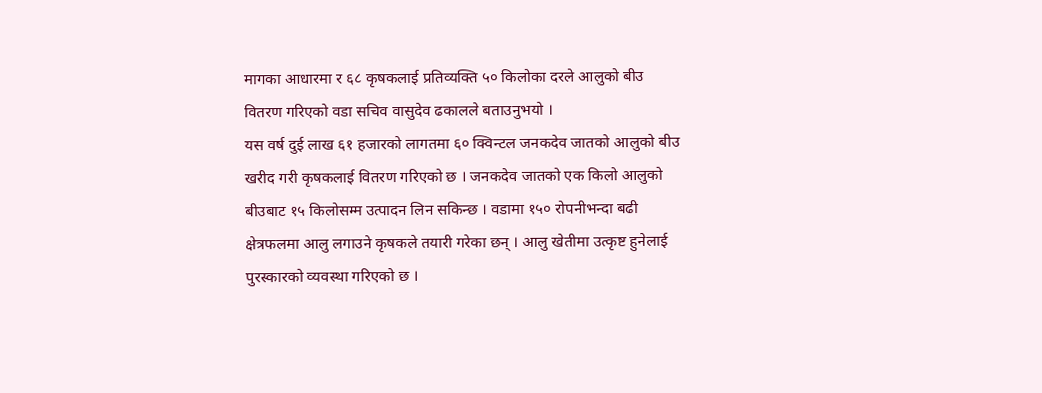मागका आधारमा र ६८ कृषकलाई प्रतिव्यक्ति ५० किलोका दरले आलुको बीउ वितरण गरिएको वडा सचिव वासुदेव ढकालले बताउनुभयो ।
यस वर्ष दुई लाख ६१ हजारको लागतमा ६० क्विन्टल जनकदेव जातको आलुको बीउ खरीद गरी कृषकलाई वितरण गरिएको छ । जनकदेव जातको एक किलो आलुको बीउबाट १५ किलोसम्म उत्पादन लिन सकिन्छ । वडामा १५० रोपनीभन्दा बढी क्षेत्रफलमा आलु लगाउने कृषकले तयारी गरेका छन् । आलु खेतीमा उत्कृष्ट हुनेलाई पुरस्कारको व्यवस्था गरिएको छ ।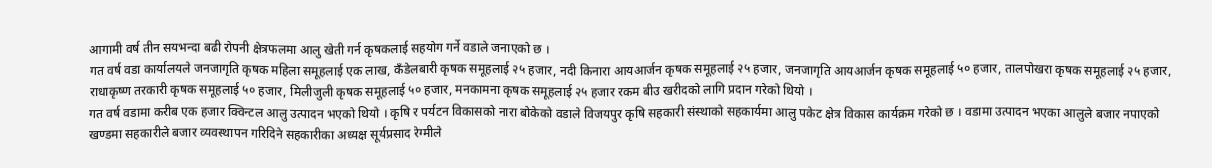आगामी वर्ष तीन सयभन्दा बढी रोपनी क्षेत्रफलमा आलु खेती गर्न कृषकलाई सहयोग गर्ने वडाले जनाएको छ ।
गत वर्ष वडा कार्यालयले जनजागृति कृषक महिला समूहलाई एक लाख, कँडेलबारी कृषक समूहलाई २५ हजार, नदी किनारा आयआर्जन कृषक समूहलाई २५ हजार, जनजागृति आयआर्जन कृषक समूहलाई ५० हजार, तालपोखरा कृषक समूहलाई २५ हजार, राधाकृष्ण तरकारी कृषक समूहलाई ५० हजार, मिलीजुली कृषक समूहलाई ५० हजार, मनकामना कृषक समूहलाई २५ हजार रकम बीउ खरीदको लागि प्रदान गरेको थियो ।
गत वर्ष वडामा करीब एक हजार क्विन्टल आलु उत्पादन भएको थियो । कृषि र पर्यटन विकासको नारा बोकेको वडाले विजयपुर कृषि सहकारी संस्थाको सहकार्यमा आलु पकेट क्षेत्र विकास कार्यक्रम गरेको छ । वडामा उत्पादन भएका आलुले बजार नपाएको खण्डमा सहकारीले बजार व्यवस्थापन गरिदिने सहकारीका अध्यक्ष सूर्यप्रसाद रेग्मीले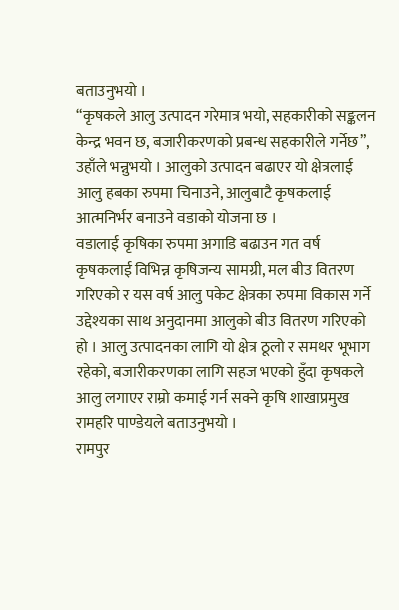बताउनुभयो ।
“कृषकले आलु उत्पादन गरेमात्र भयो, सहकारीको सङ्कलन केन्द्र भवन छ, बजारीकरणको प्रबन्ध सहकारीले गर्नेछ”, उहाँले भन्नुभयो । आलुको उत्पादन बढाएर यो क्षेत्रलाई आलु हबका रुपमा चिनाउने, आलुबाटै कृषकलाई आत्मनिर्भर बनाउने वडाको योजना छ ।
वडालाई कृषिका रुपमा अगाडि बढाउन गत वर्ष कृषकलाई विभिन्न कृषिजन्य सामग्री, मल बीउ वितरण गरिएको र यस वर्ष आलु पकेट क्षेत्रका रुपमा विकास गर्ने उद्देश्यका साथ अनुदानमा आलुको बीउ वितरण गरिएको हो । आलु उत्पादनका लागि यो क्षेत्र ठूलो र समथर भूभाग रहेको, बजारीकरणका लागि सहज भएको हुँदा कृषकले आलु लगाएर राम्रो कमाई गर्न सक्ने कृषि शाखाप्रमुख रामहरि पाण्डेयले बताउनुभयो ।
रामपुर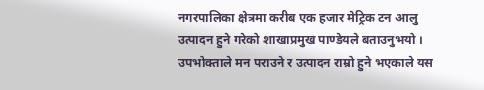नगरपालिका क्षेत्रमा करीब एक हजार मेट्रिक टन आलु उत्पादन हुने गरेको शाखाप्रमुख पाण्डेयले बताउनुभयो । उपभोक्ताले मन पराउने र उत्पादन राम्रो हुने भएकाले यस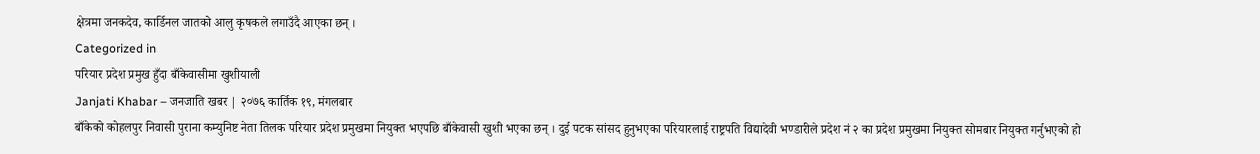क्षेत्रमा जनकदेव, कार्डिनल जातको आलु कृषकले लगाउँदै आएका छन् ।
Categorized in
परियार प्रदेश प्रमुख हुँदा बाँकेवासीमा खुशीयाली
Janjati Khabar – जनजाति खबर | २०७६ कार्तिक १९, मंगलबार
बाँकेको कोहलपुर निवासी पुराना कम्युनिष्ट नेता तिलक परियार प्रदेश प्रमुखमा नियुक्त भएपछि बाँकेवासी खुशी भएका छन् । दुई पटक सांसद हुनुभएका परियारलाई राष्ट्रपति विद्यादेवी भण्डारीले प्रदेश नं २ का प्रदेश प्रमुखमा नियुक्त सोमबार नियुक्त गर्नुभएको हो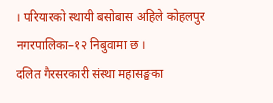। परियारको स्थायी बसोबास अहिले कोहलपुर नगरपालिका–१२ निबुवामा छ ।
दलित गैरसरकारी संस्था महासङ्घका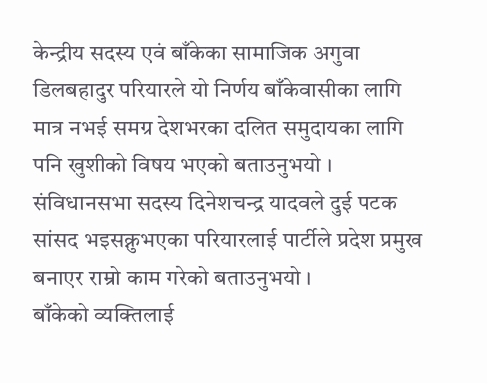केन्द्रीय सदस्य एवं बाँकेका सामाजिक अगुवा डिलबहादुर परियारले यो निर्णय बाँकेवासीका लागि मात्र नभई समग्र देशभरका दलित समुदायका लागि पनि खुशीको विषय भएको बताउनुभयो । संविधानसभा सदस्य दिनेशचन्द्र यादवले दुई पटक सांसद भइसक्नुभएका परियारलाई पार्टीले प्रदेश प्रमुख बनाएर राम्रो काम गरेको बताउनुभयो ।
बाँकेको व्यक्तिलाई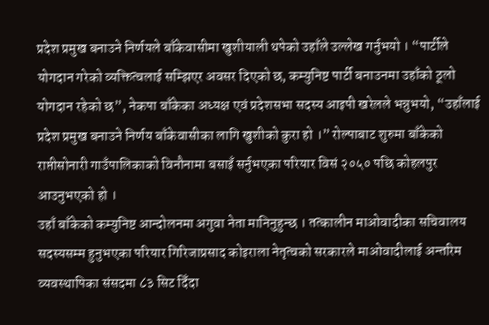प्रदेश प्रमुख बनाउने निर्णयले बाँकेवासीमा खुशीयाली थपेको उहाँले उल्लेख गर्नुभयो । “पार्टीले योगदान गरेको व्यक्तित्वलाई सम्झिएर अवसर दिएको छ, कम्युनिष्ट पार्टी बनाउनमा उहाँको ठूलो योगदान रहेको छ”, नेकपा बाँकेका अध्यक्ष एवं प्रदेशसभा सदस्य आइपी खरेलले भन्नुभयो, “उहाँलाई प्रदेश प्रमुख बनाउने निर्णय बाँकेवासीका लागि खुशीको कुरा हो ।” रोल्पाबाट शुरुमा बाँकेको राप्तीसोनारी गाउँपालिकाको विनौनामा बसाइँ सर्नुभएका परियार विसं २०५० पछि कोहलपुर आउनुभएको हो ।
उहाँ बाँकेको कम्युनिष्ट आन्दोलनमा अगुवा नेता मानिनुहुन्छ । तत्कालीन माओवादीका सचिवालय सदस्यसम्म हुनुभएका परियार गिरिजाप्रसाद कोइराला नेतृत्वको सरकारले माओवादीलाई अन्तरिम व्यवस्थापिका संसदमा ८३ सिट दिँदा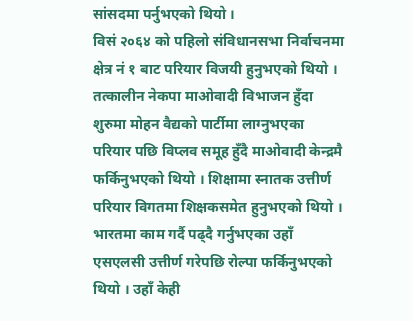सांसदमा पर्नुभएको थियो ।
विसं २०६४ को पहिलो संविधानसभा निर्वाचनमा क्षेत्र नं १ बाट परियार विजयी हुनुभएको थियो । तत्कालीन नेकपा माओवादी विभाजन हुँदा शुरुमा मोहन वैद्यको पार्टीमा लाग्नुभएका परियार पछि विप्लव समूह हुँदै माओवादी केन्द्रमै फर्किनुभएको थियो । शिक्षामा स्नातक उत्तीर्ण परियार विगतमा शिक्षकसमेत हुनुभएको थियो । भारतमा काम गर्दै पढ्दै गर्नुभएका उहाँ एसएलसी उत्तीर्ण गरेपछि रोल्पा फर्किनुभएको थियो । उहाँ केही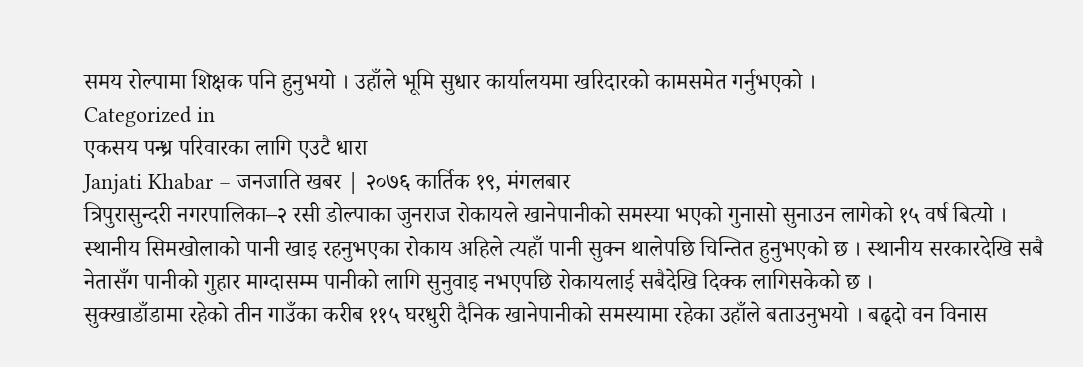समय रोल्पामा शिक्षक पनि हुनुभयो । उहाँले भूमि सुधार कार्यालयमा खरिदारको कामसमेत गर्नुभएको ।
Categorized in
एकसय पन्ध्र परिवारका लागि एउटै धारा
Janjati Khabar – जनजाति खबर | २०७६ कार्तिक १९, मंगलबार
त्रिपुरासुन्दरी नगरपालिका–२ रसी डोल्पाका जुनराज रोकायले खानेपानीको समस्या भएको गुनासो सुनाउन लागेको १५ वर्ष बित्यो । स्थानीय सिमखोलाको पानी खाइ रहनुभएका रोकाय अहिले त्यहाँ पानी सुक्न थालेपछि चिन्तित हुनुभएको छ । स्थानीय सरकारदेखि सबै नेतासँग पानीको गुहार माग्दासम्म पानीको लागि सुनुवाइ नभएपछि रोकायलाई सबैदेखि दिक्क लागिसकेको छ ।
सुक्खाडाँडामा रहेको तीन गाउँका करीब ११५ घरधुरी दैनिक खानेपानीको समस्यामा रहेका उहाँले बताउनुभयो । बढ्दो वन विनास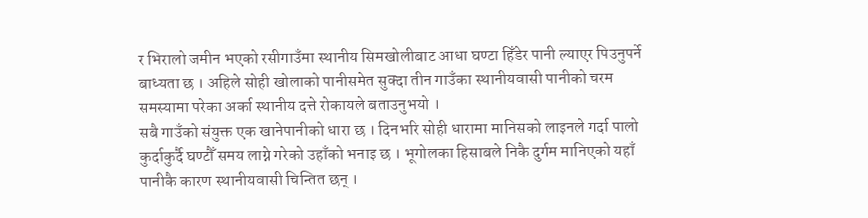र भिरालो जमीन भएको रसीगाउँमा स्थानीय सिमखोलीबाट आधा घण्टा हिँडेर पानी ल्याएर पिउनुपर्ने बाध्यता छ । अहिले सोही खोलाको पानीसमेत सुक्दा तीन गाउँका स्थानीयवासी पानीको चरम समस्यामा परेका अर्का स्थानीय दत्ते रोकायले बताउनुभयो ।
सबै गाउँको संयुक्त एक खानेपानीको धारा छ । दिनभरि सोही धारामा मानिसको लाइनले गर्दा पालो कुर्दाकुर्दै घण्टौँ समय लाग्ने गरेको उहाँको भनाइ छ । भूगोलका हिसाबले निकै दुर्गम मानिएको यहाँ पानीकै कारण स्थानीयवासी चिन्तित छन् ।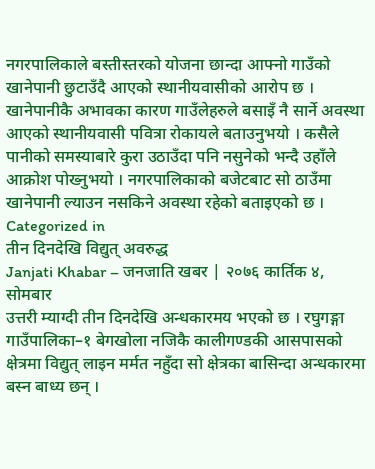नगरपालिकाले बस्तीस्तरको योजना छान्दा आफ्नो गाउँको खानेपानी छुटाउँदै आएको स्थानीयवासीको आरोप छ ।
खानेपानीकै अभावका कारण गाउँलेहरुले बसाइँ नै सार्ने अवस्था आएको स्थानीयवासी पवित्रा रोकायले बताउनुभयो । कसैले पानीको समस्याबारे कुरा उठाउँदा पनि नसुनेको भन्दै उहाँले आक्रोश पोख्नुभयो । नगरपालिकाको बजेटबाट सो ठाउँमा खानेपानी ल्याउन नसकिने अवस्था रहेको बताइएको छ ।
Categorized in
तीन दिनदेखि विद्युत् अवरुद्ध
Janjati Khabar – जनजाति खबर | २०७६ कार्तिक ४, सोमबार
उत्तरी म्याग्दी तीन दिनदेखि अन्धकारमय भएको छ । रघुगङ्गा गाउँपालिका–१ बेगखोला नजिकै कालीगण्डकी आसपासको क्षेत्रमा विद्युत् लाइन मर्मत नहुँदा सो क्षेत्रका बासिन्दा अन्धकारमा बस्न बाध्य छन् ।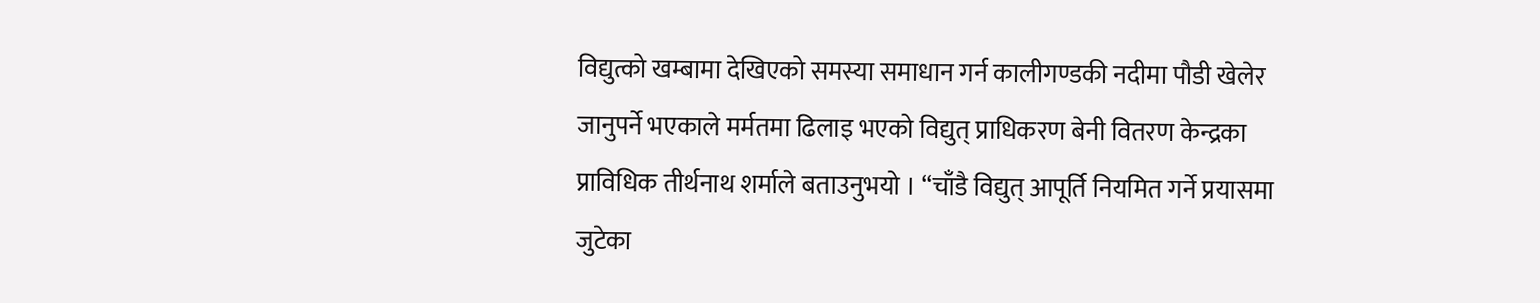विद्युत्को खम्बामा देखिएको समस्या समाधान गर्न कालीगण्डकी नदीमा पौडी खेलेर जानुपर्ने भएकाले मर्मतमा ढिलाइ भएको विद्युत् प्राधिकरण बेनी वितरण केन्द्रका प्राविधिक तीर्थनाथ शर्माले बताउनुभयो । “चाँडै विद्युत् आपूर्ति नियमित गर्ने प्रयासमा जुटेका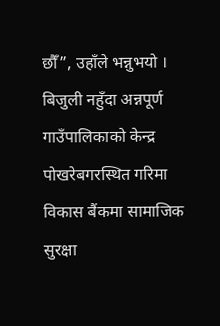छौँ”, उहाँले भन्नुभयो । बिजुली नहुँदा अन्नपूर्ण गाउँपालिकाको केन्द्र पोखरेबगरस्थित गरिमा विकास बैंकमा सामाजिक सुरक्षा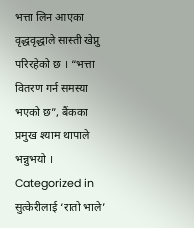भत्ता लिन आएका वृद्धवृद्धाले सास्ती खेप्नु परिरहेको छ । “भत्ता वितरण गर्न समस्या भएको छ”, बैंकका प्रमुख श्याम थापाले भन्नुभयो ।
Categorized in
सुत्केरीलाई ‘रातो भाले’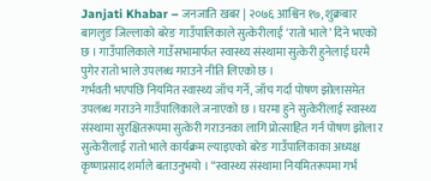Janjati Khabar – जनजाति खबर | २०७६ आश्विन १७, शुक्रबार
बागलुङ जिल्लाको बरेङ गाउँपालिकाले सुत्केरीलाई ‘रातो भाले’ दिने भएको छ । गाउँपालिकाले गाउँसभामार्फत स्वास्थ्य संस्थामा सुत्केरी हुनेलाई घरमै पुगेर रातो भाले उपलब्ध गराउने नीति लिएको छ ।
गर्भवती भएपछि नियमित स्वास्थ्य जाँच गर्ने, जाँच गर्दा पोषण झोलासमेत उपलब्ध गराउने गाउँपालिकाले जनाएको छ । घरमा हुने सुत्केरीलाई स्वास्थ्य संस्थामा सुरक्षितरूपमा सुत्केरी गराउनका लागि प्रोत्साहित गर्न पोषण झोला र सुत्केरीलाई रातो भाले कार्यक्रम ल्याइएको बरेङ गाउँपालिकाका अध्यक्ष कृष्णप्रसाद शर्माले बताउनुभयो । “स्वास्थ्य संस्थामा नियमितरूपमा गर्भ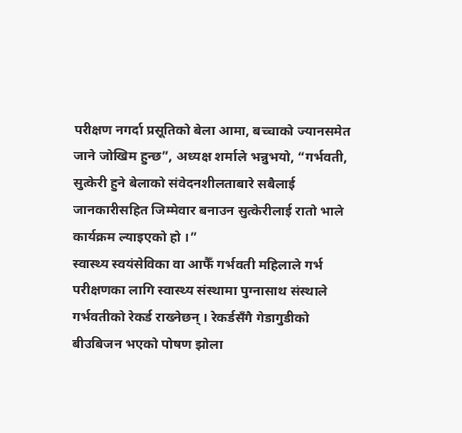परीक्षण नगर्दा प्रसूतिको बेला आमा, बच्चाको ज्यानसमेत जाने जोखिम हुन्छ”, अध्यक्ष शर्माले भन्नुभयो, “गर्भवती, सुत्केरी हुने बेलाको संवेदनशीलताबारे सबैलाई जानकारीसहित जिम्मेवार बनाउन सुत्केरीलाई रातो भाले कार्यक्रम ल्याइएको हो ।”
स्वास्थ्य स्वयंसेविका वा आफैँ गर्भवती महिलाले गर्भ परीक्षणका लागि स्वास्थ्य संस्थामा पुग्नासाथ संस्थाले गर्भवतीको रेकर्ड राख्नेछन् । रेकर्डसँगै गेडागुडीको बीउबिजन भएको पोषण झोला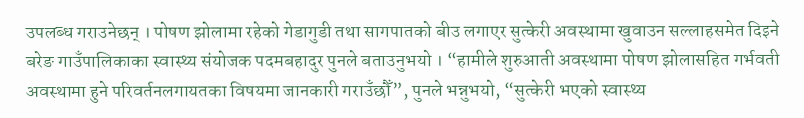उपलब्ध गराउनेछन् । पोषण झोलामा रहेको गेडागुडी तथा सागपातको बीउ लगाएर सुत्केरी अवस्थामा खुवाउन सल्लाहसमेत दिइने बरेङ गाउँपालिकाका स्वास्थ्य संयोजक पदमबहादुर पुनले बताउनुभयो । “हामीले शुरुआती अवस्थामा पोषण झोलासहित गर्भवती अवस्थामा हुने परिवर्तनलगायतका विषयमा जानकारी गराउँछौँ”, पुनले भन्नुभयो, “सुत्केरी भएको स्वास्थ्य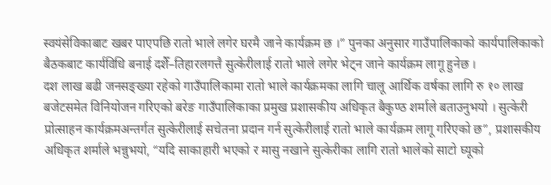स्वयंसेविकाबाट खबर पाएपछि रातो भाले लगेर घरमै जाने कार्यक्रम छ ।” पुनका अनुसार गाउँपालिकाको कार्यपालिकाको बैठकबाट कार्यविधि बनाई दशैँ–तिहारलगत्तै सुत्केरीलाई रातो भाले लगेर भेट्न जाने कार्यक्रम लागू हुनेछ ।
दश लाख बढी जनसङ्ख्या रहेको गाउँपालिकामा रातो भाले कार्यक्रमका लागि चालू आर्थिक वर्षका लागि रु १० लाख बजेटसमेत विनियोजन गरिएको बरेङ गाउँपालिकाका प्रमुख प्रशासकीय अधिकृत बैकुण्ठ शर्माले बताउनुभयो । सुत्केरी प्रोत्साहन कार्यक्रमअन्तर्गत सुत्केरीलाई सचेतना प्रदान गर्न सुत्केरीलाई रातो भाले कार्यक्रम लागू गरिएको छ”, प्रशासकीय अधिकृत शर्माले भन्नुभयो, “यदि साकाहारी भएको र मासु नखाने सुत्केरीका लागि रातो भालेको साटो घ्यूको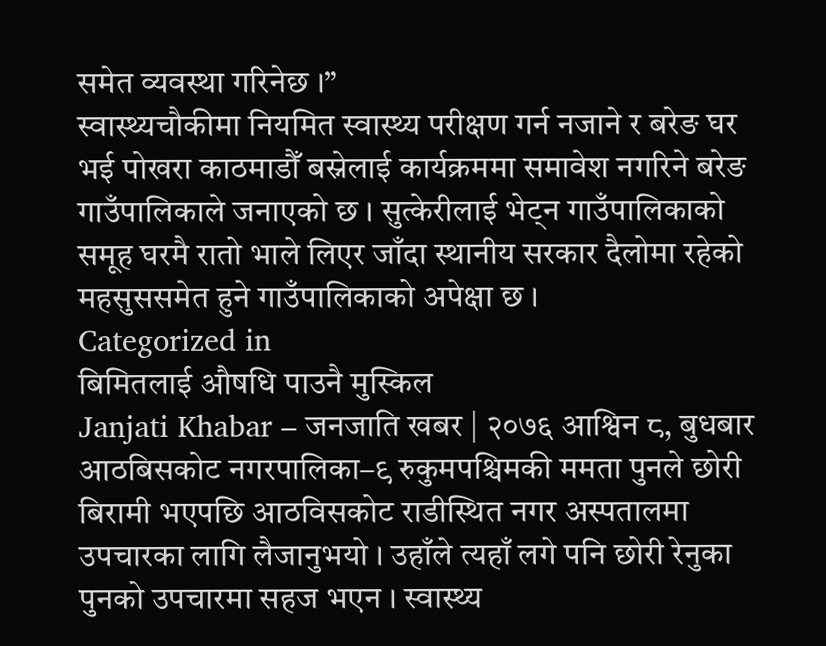समेत व्यवस्था गरिनेछ ।”
स्वास्थ्यचौकीमा नियमित स्वास्थ्य परीक्षण गर्न नजाने र बरेङ घर भई पोखरा काठमाडौँ बस्नेलाई कार्यक्रममा समावेश नगरिने बरेङ गाउँपालिकाले जनाएको छ । सुत्केरीलाई भेट्न गाउँपालिकाको समूह घरमै रातो भाले लिएर जाँदा स्थानीय सरकार दैलोमा रहेको महसुससमेत हुने गाउँपालिकाको अपेक्षा छ ।
Categorized in
बिमितलाई औषधि पाउनै मुस्किल
Janjati Khabar – जनजाति खबर | २०७६ आश्विन ८, बुधबार
आठबिसकोट नगरपालिका–९ रुकुमपश्चिमकी ममता पुनले छोरी बिरामी भएपछि आठविसकोट राडीस्थित नगर अस्पतालमा उपचारका लागि लैजानुभयो । उहाँले त्यहाँ लगे पनि छोरी रेनुका पुनको उपचारमा सहज भएन । स्वास्थ्य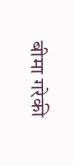बीमा गरेकी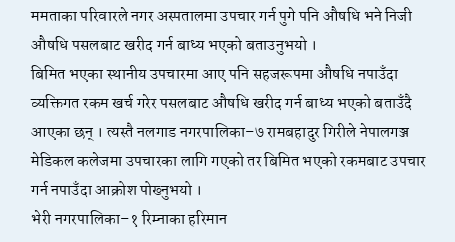ममताका परिवारले नगर अस्पतालमा उपचार गर्न पुगे पनि औषधि भने निजी औषधि पसलबाट खरीद गर्न बाध्य भएको बताउनुभयो ।
बिमित भएका स्थानीय उपचारमा आए पनि सहजरूपमा औषधि नपाउँदा व्यक्तिगत रकम खर्च गरेर पसलबाट औषधि खरीद गर्न बाध्य भएको बताउँदै आएका छन् । त्यस्तै नलगाड नगरपालिका–७ रामबहादुर गिरीले नेपालगञ्ज मेडिकल कलेजमा उपचारका लागि गएको तर बिमित भएको रकमबाट उपचार गर्न नपाउँदा आक्रोश पोख्नुभयो ।
भेरी नगरपालिका–१ रिम्नाका हरिमान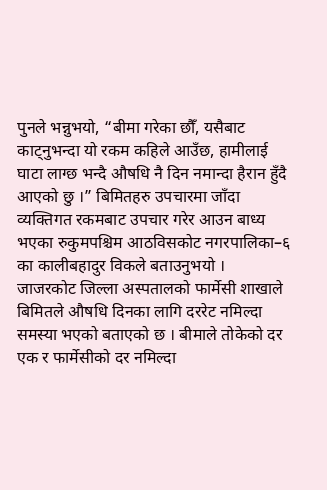पुनले भन्नुभयो, “बीमा गरेका छौँ, यसैबाट काट्नुभन्दा यो रकम कहिले आउँछ, हामीलाई घाटा लाग्छ भन्दै औषधि नै दिन नमान्दा हैरान हुँदै आएको छु ।” बिमितहरु उपचारमा जाँदा व्यक्तिगत रकमबाट उपचार गरेर आउन बाध्य भएका रुकुमपश्चिम आठविसकोट नगरपालिका–६ का कालीबहादुर विकले बताउनुभयो ।
जाजरकोट जिल्ला अस्पतालको फार्मेसी शाखाले बिमितले औषधि दिनका लागि दररेट नमिल्दा समस्या भएको बताएको छ । बीमाले तोकेको दर एक र फार्मेसीको दर नमिल्दा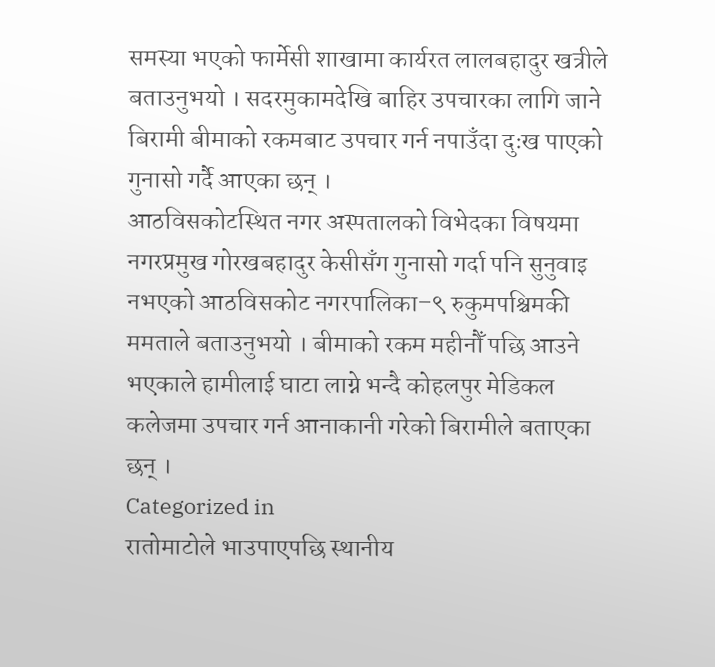समस्या भएको फार्मेसी शाखामा कार्यरत लालबहादुर खत्रीले बताउनुभयो । सदरमुकामदेखि बाहिर उपचारका लागि जाने बिरामी बीमाको रकमबाट उपचार गर्न नपाउँदा दुःख पाएको गुनासो गर्दै आएका छन् ।
आठविसकोटस्थित नगर अस्पतालको विभेदका विषयमा नगरप्रमुख गोरखबहादुर केसीसँग गुनासो गर्दा पनि सुनुवाइ नभएको आठविसकोट नगरपालिका–९ रुकुमपश्चिमकी ममताले बताउनुभयो । बीमाको रकम महीनौँ पछि आउने भएकाले हामीलाई घाटा लाग्ने भन्दै कोहलपुर मेडिकल कलेजमा उपचार गर्न आनाकानी गरेको बिरामीले बताएका छन् ।
Categorized in
रातोमाटोले भाउपाएपछि स्थानीय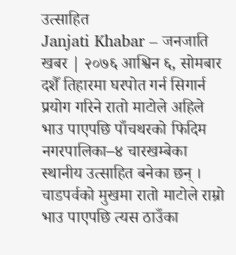उत्साहित
Janjati Khabar – जनजाति खबर | २०७६ आश्विन ६, सोमबार
दशैँ तिहारमा घरपोत गर्न सिगार्न प्रयोग गरिने रातो माटोले अहिले भाउ पाएपछि पाँचथरको फिदिम नगरपालिका–४ चारखम्बेका स्थानीय उत्साहित बनेका छन् । चाडपर्वको मुखमा रातो माटोले राम्रो भाउ पाएपछि त्यस ठाउँका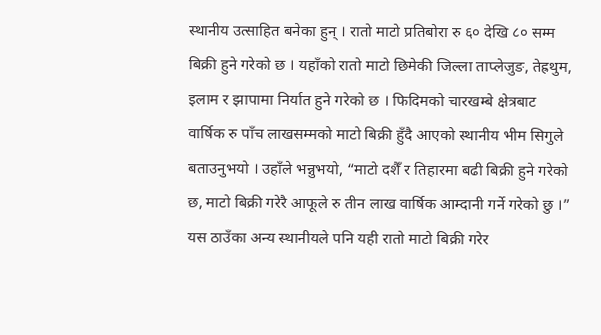स्थानीय उत्साहित बनेका हुन् । रातो माटो प्रतिबोरा रु ६० देखि ८० सम्म बिक्री हुने गरेको छ । यहाँको रातो माटो छिमेकी जिल्ला ताप्लेजुङ, तेह्रथुम, इलाम र झापामा निर्यात हुने गरेको छ । फिदिमको चारखम्बे क्षेत्रबाट वार्षिक रु पाँच लाखसम्मको माटो बिक्री हुँदै आएको स्थानीय भीम सिगुले बताउनुभयो । उहाँले भन्नुभयो, “माटो दशैँ र तिहारमा बढी बिक्री हुने गरेको छ, माटो बिक्री गरेरै आफूले रु तीन लाख वार्षिक आम्दानी गर्ने गरेको छु ।”
यस ठाउँका अन्य स्थानीयले पनि यही रातो माटो बिक्री गरेर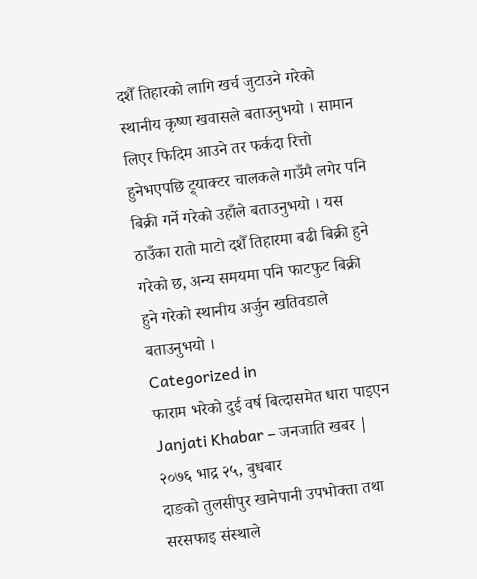दशैँ तिहारको लागि खर्च जुटाउने गरेको स्थानीय कृष्ण खवासले बताउनुभयो । सामान लिएर फिदिम आउने तर फर्कदा रित्तो हुनेभएपछि ट्र्याक्टर चालकले गाउँमै लगेर पनि बिक्री गर्ने गरेको उहाँले बताउनुभयो । यस ठाउँका रातो माटो दशैँ तिहारमा बढी बिक्री हुने गरेको छ, अन्य समयमा पनि फाटफुट बिक्री हुने गरेको स्थानीय अर्जुन खतिवडाले बताउनुभयो ।
Categorized in
फाराम भरेको दुई वर्ष बित्दासमेत धारा पाइएन
Janjati Khabar – जनजाति खबर | २०७६ भाद्र २५, बुधबार
दाङको तुलसीपुर खानेपानी उपभोक्ता तथा सरसफाइ संस्थाले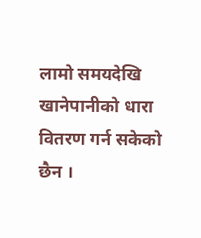लामो समयदेखि खानेपानीको धारा वितरण गर्न सकेको छैन ।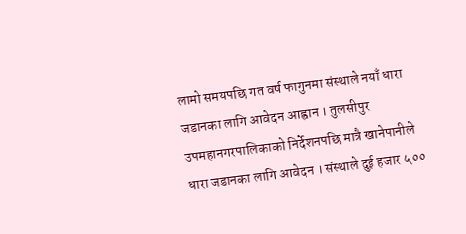लामो समयपछि गत वर्ष फागुनमा संस्थाले नयाँ धारा जडानका लागि आवेदन आह्वान । तुलसीपुर उपमहानगरपालिकाको निर्देशनपछि मात्रै खानेपानीले धारा जडानका लागि आवेदन । संस्थाले दुई हजार ५००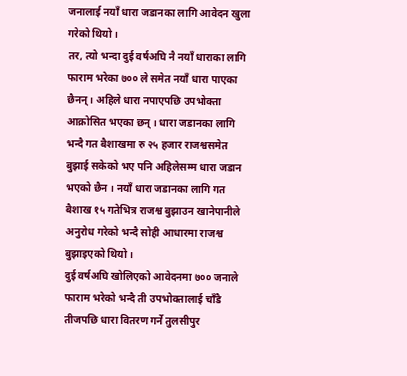जनालाई नयाँ धारा जडानका लागि आवेदन खुला गरेको थियो ।
तर, त्यो भन्दा दुई वर्षअघि नै नयाँ धाराका लागि फाराम भरेका ७०० ले समेत नयाँ धारा पाएका छैनन् । अहिले धारा नपाएपछि उपभोक्ता आक्रोसित भएका छन् । धारा जडानका लागि भन्दै गत बैशाखमा रु २५ हजार राजश्वसमेत बुझाई सकेको भए पनि अहिलेसम्म धारा जडान भएको छैन । नयाँ धारा जडानका लागि गत बैशाख १५ गतेभित्र राजश्व बुझाउन खानेपानीले अनुरोध गरेको भन्दै सोही आधारमा राजश्व बुझाइएको थियो ।
दुई वर्षअघि खोलिएको आवेदनमा ७०० जनाले फाराम भरेको भन्दै ती उपभोक्तालाई चाँडै तीजपछि धारा वितरण गर्ने तुलसीपुर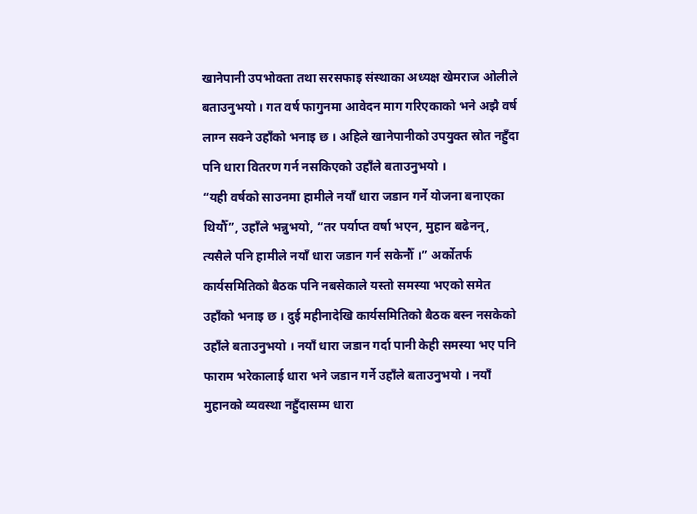खानेपानी उपभोक्ता तथा सरसफाइ संस्थाका अध्यक्ष खेमराज ओलीले बताउनुभयो । गत वर्ष फागुनमा आवेदन माग गरिएकाको भने अझै वर्ष लाग्न सक्ने उहाँको भनाइ छ । अहिले खानेपानीको उपयुक्त स्रोत नहुँदा पनि धारा वितरण गर्न नसकिएको उहाँले बताउनुभयो ।
“यही वर्षको साउनमा हामीले नयाँ धारा जडान गर्ने योजना बनाएका थियौँ”, उहाँले भन्नुभयो, “तर पर्याप्त वर्षा भएन, मुहान बढेनन्, त्यसैले पनि हामीले नयाँ धारा जडान गर्न सकेनौँ ।” अर्कोतर्फ कार्यसमितिको बैठक पनि नबसेकाले यस्तो समस्या भएको समेत उहाँको भनाइ छ । दुई महीनादेखि कार्यसमितिको बैठक बस्न नसकेको उहाँले बताउनुभयो । नयाँ धारा जडान गर्दा पानी केही समस्या भए पनि फाराम भरेकालाई धारा भने जडान गर्ने उहाँले बताउनुभयो । नयाँ मुहानको व्यवस्था नहुँदासम्म धारा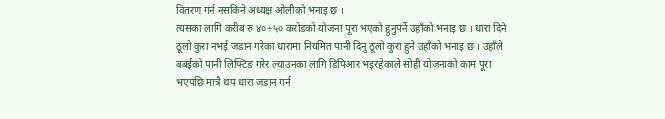वितरण गर्न नसकिने अध्यक्ष ओलीको भनाइ छ ।
त्यसका लागि करीब रु ४०÷५० करोडको योजना पूरा भएको हुनुपर्ने उहाँको भनाइ छ । धारा दिने ठूलो कुरा नभई जडान गरेका धारामा नियमित पानी दिनु ठूलो कुरा हुने उहाँको भनाइ छ । उहाँले बबईको पानी लिफ्टिङ गरेर ल्याउनका लागि डिपिआर भइरहेकाले सोही योजनाको काम पूरा भएपछि मात्रै थप धारा जडान गर्न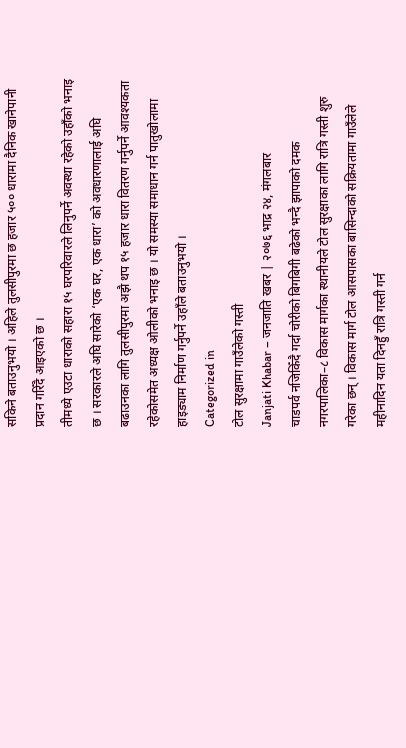सकिने बताउनुभयो । अहिले तुलसीपुरमा छ हजार ५०० धारामा दैनिक खानेपानी प्रदान गरिँदै आइएको छ ।
तीमध्ये एउटा धाराको सहारा १५ घरपरिवारले लिनुपर्ने अवस्था रहेको उहाँको भनाइ छ । सरकारले अघि सारेको ‘एक घर, एक धारा’ को अवधारणालाई अघि बढाउनका लागि तुलसीपुरमा अझै थप १५ हजार धारा वितरण गर्नुपर्ने आवश्यकता रहेकोसमेत अध्यक्ष ओलीको भनाइ छ । यो समस्या समाधान गर्न पातुखोलामा हाइड्याम निर्माण गर्नुपर्ने उहाँले बताउनुभयो ।
Categorized in
टोल सुरक्षामा गाउँलेको गस्ती
Janjati Khabar – जनजाति खबर | २०७६ भाद्र २४, मंगलबार
चाडपर्व नजिकिँदै गर्दा चोरीको बिगबिगी बढेको भन्दै झापाको दमक नगरपालिका–८ विकास मार्गका स्थानीयले टोल सुरक्षाका लागि रात्रि गस्ती शुरु गरेका छन् । विकास मार्ग टोल आसपासका बासिन्दाको सक्रियतामा गाउँलेले महीनादिन यता दिनहुँ रात्रि गस्ती गर्न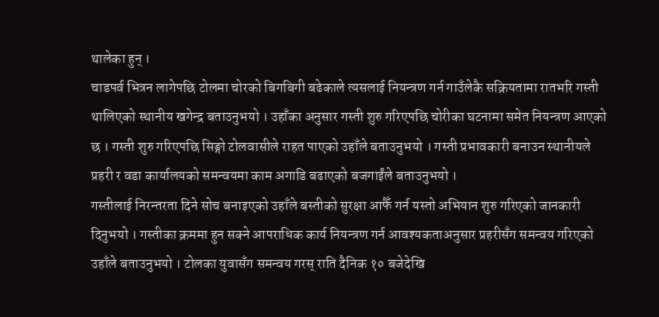थालेका हुन् ।
चाडपर्व भित्रन लागेपछि टोलमा चोरको बिगबिगी बढेकाले त्यसलाई नियन्त्रण गर्न गाउँलेकै सक्रियतामा रातभरि गस्ती थालिएको स्थानीय खगेन्द्र बताउनुभयो । उहाँका अनुसार गस्ती शुरु गरिएपछि चोरीका घटनामा समेत नियन्त्रण आएको छ । गस्ती शुरु गरिएपछि सिङ्गो टोलवासीले राहत पाएको उहाँले बताउनुभयो । गस्ती प्रभावकारी बनाउन स्थानीयले प्रहरी र वडा कार्यालयको समन्वयमा काम अगाडि बढाएको बजगाईंले बताउनुभयो ।
गस्तीलाई निरन्तरता दिने सोच बनाइएको उहाँले बस्तीको सुरक्षा आफैँ गर्न यस्तो अभियान शुरु गरिएको जानकारी दिनुभयो । गस्तीका क्रममा हुन सक्ने आपराधिक कार्य नियन्त्रण गर्न आवश्यकताअनुसार प्रहरीसँग समन्वय गरिएको उहाँले बताउनुभयो । टोलका युवासँग समन्वय गरस् राति दैनिक १० बजेदेखि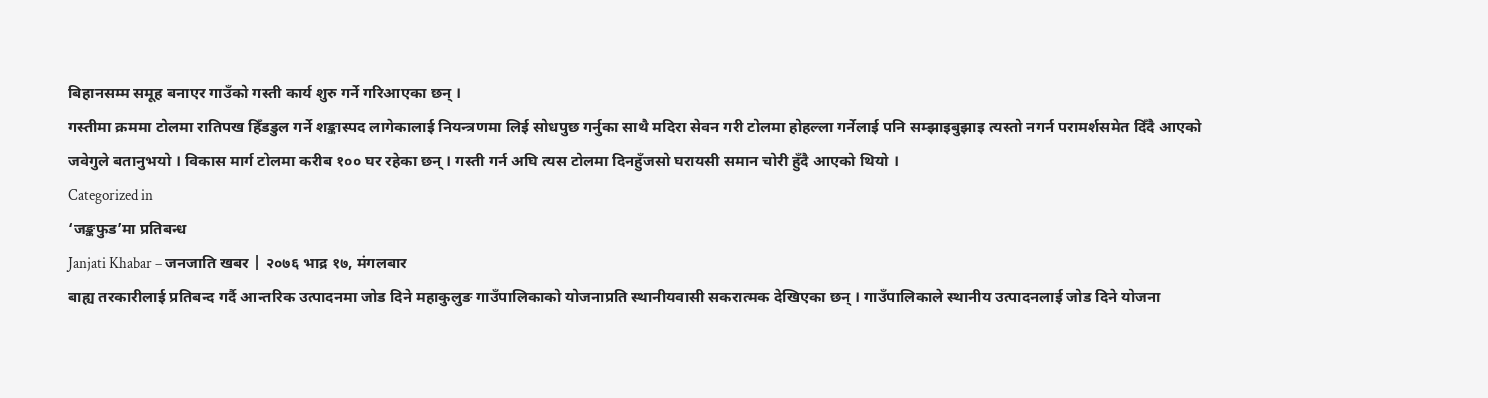बिहानसम्म समूह बनाएर गाउँको गस्ती कार्य शुरु गर्ने गरिआएका छन् ।
गस्तीमा क्रममा टोलमा रातिपख हिँडडुल गर्ने शङ्कास्पद लागेकालाई नियन्त्रणमा लिई सोधपुछ गर्नुका साथै मदिरा सेवन गरी टोलमा होहल्ला गर्नेलाई पनि सम्झाइबुझाइ त्यस्तो नगर्न परामर्शसमेत दिँदै आएको जवेगुले बतानुभयो । विकास मार्ग टोलमा करीब १०० घर रहेका छन् । गस्ती गर्न अघि त्यस टोलमा दिनहुँजसो घरायसी समान चोरी हुँदै आएको थियो ।
Categorized in
‘जङ्कफुड’मा प्रतिबन्ध
Janjati Khabar – जनजाति खबर | २०७६ भाद्र १७, मंगलबार
बाह्य तरकारीलाई प्रतिबन्द गर्दै आन्तरिक उत्पादनमा जोड दिने महाकुलुङ गाउँपालिकाको योजनाप्रति स्थानीयवासी सकरात्मक देखिएका छन् । गाउँपालिकाले स्थानीय उत्पादनलाई जोड दिने योजना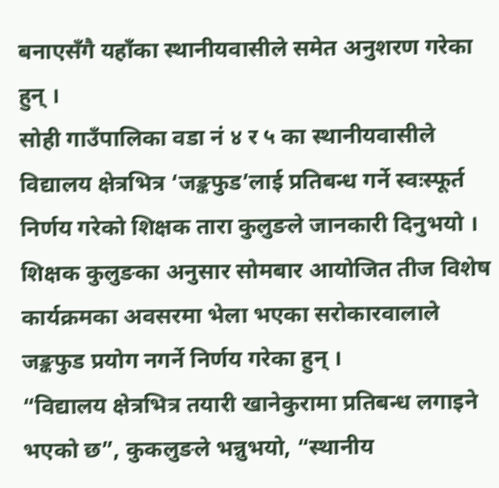बनाएसँगै यहाँका स्थानीयवासीले समेत अनुशरण गरेका हुन् ।
सोही गाउँपालिका वडा नं ४ र ५ का स्थानीयवासीले विद्यालय क्षेत्रभित्र ‘जङ्कफुड’लाई प्रतिबन्ध गर्ने स्वःस्फूर्त निर्णय गरेको शिक्षक तारा कुलुङले जानकारी दिनुभयो । शिक्षक कुलुङका अनुसार सोमबार आयोजित तीज विशेष कार्यक्रमका अवसरमा भेला भएका सरोकारवालाले जङ्कफुड प्रयोग नगर्ने निर्णय गरेका हुन् ।
“विद्यालय क्षेत्रभित्र तयारी खानेकुरामा प्रतिबन्ध लगाइने भएको छ”, कुकलुङले भन्नुभयो, “स्थानीय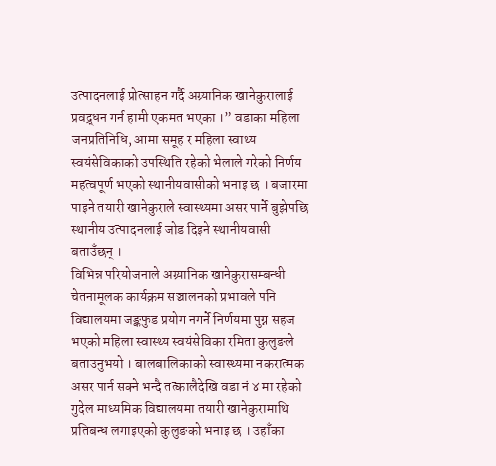उत्पादनलाई प्रोत्साहन गर्दै अग्र्यानिक खानेकुरालाई प्रवद्र्धन गर्न हामी एकमत भएका ।” वडाका महिला जनप्रतिनिधि, आमा समूह र महिला स्वाथ्य स्वयंसेविकाको उपस्थिति रहेको भेलाले गरेको निर्णय महत्वपूर्ण भएको स्थानीयवासीको भनाइ छ । बजारमा पाइने तयारी खानेकुराले स्वास्थ्यमा असर पार्ने बुझेपछि स्थानीय उत्पादनलाई जोड दिइने स्थानीयवासी बताउँछन् ।
विभिन्न परियोजनाले अग्र्यानिक खानेकुरासम्बन्धी चेतनामूलक कार्यक्रम सञ्चालनको प्रभावले पनि विद्यालयमा जङ्कफुड प्रयोग नगर्ने निर्णयमा पुग्न सहज भएको महिला स्वास्थ्य स्वयंसेविका रमिता कुलुङले बताउनुभयो । बालबालिकाको स्वास्थ्यमा नकरात्मक असर पार्न सक्ने भन्दै तत्कालैदेखि वडा नं ४ मा रहेको गुदेल माध्यमिक विद्यालयमा तयारी खानेकुरामाथि प्रतिबन्ध लगाइएको कुलुङको भनाइ छ । उहाँका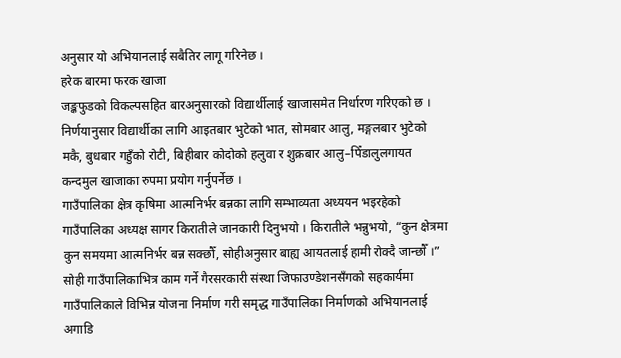अनुसार यो अभियानलाई सबैतिर लागू गरिनेछ ।
हरेक बारमा फरक खाजा
जङ्कफुडको विकल्पसहित बारअनुसारको विद्यार्थीलाई खाजासमेत निर्धारण गरिएको छ । निर्णयानुसार विद्यार्थीका लागि आइतबार भुटेको भात, सोमबार आलु, मङ्गलबार भुटेको मकै, बुधबार गहुँको रोटी, बिहीबार कोदोको हलुवा र शुक्रबार आलु–पिँडालुलगायत कन्दमुल खाजाका रुपमा प्रयोग गर्नुपर्नेछ ।
गाउँपालिका क्षेत्र कृषिमा आत्मनिर्भर बन्नका लागि सम्भाव्यता अध्ययन भइरहेको गाउँपालिका अध्यक्ष सागर किरातीले जानकारी दिनुभयो । किरातीले भन्नुभयो, “कुन क्षेत्रमा कुन समयमा आत्मनिर्भर बन्न सक्छौँ, सोहीअनुसार बाह्य आयतलाई हामी रोक्दै जान्छौँ ।” सोही गाउँपालिकाभित्र काम गर्ने गैरसरकारी संस्था जिफाउण्डेशनसँगको सहकार्यमा गाउँपालिकाले विभिन्न योजना निर्माण गरी समृद्ध गाउँपालिका निर्माणको अभियानलाई अगाडि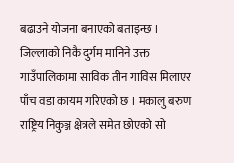बढाउने योजना बनाएको बताइन्छ ।
जिल्लाको निकै दुर्गम मानिने उक्त गाउँपालिकामा साविक तीन गाविस मिलाएर पाँच वडा कायम गरिएको छ । मकालु बरुण राष्ट्रिय निकुञ्ज क्षेत्रले समेत छोएको सो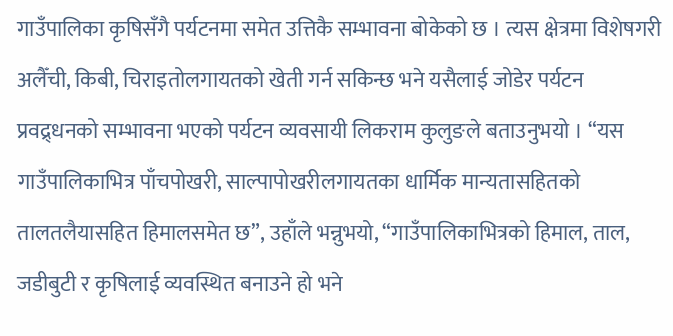गाउँपालिका कृषिसँगै पर्यटनमा समेत उत्तिकै सम्भावना बोकेको छ । त्यस क्षेत्रमा विशेषगरी अलैँची, किबी, चिराइतोलगायतको खेती गर्न सकिन्छ भने यसैलाई जोडेर पर्यटन प्रवद्र्धनको सम्भावना भएको पर्यटन व्यवसायी लिकराम कुलुङले बताउनुभयो । “यस गाउँपालिकाभित्र पाँचपोखरी, साल्पापोखरीलगायतका धार्मिक मान्यतासहितको तालतलैयासहित हिमालसमेत छ”, उहाँले भन्नुभयो, “गाउँपालिकाभित्रको हिमाल, ताल, जडीबुटी र कृषिलाई व्यवस्थित बनाउने हो भने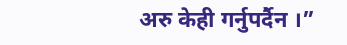अरु केही गर्नुपर्दैन ।”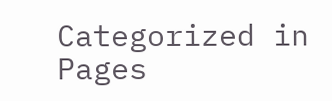Categorized in
Pages